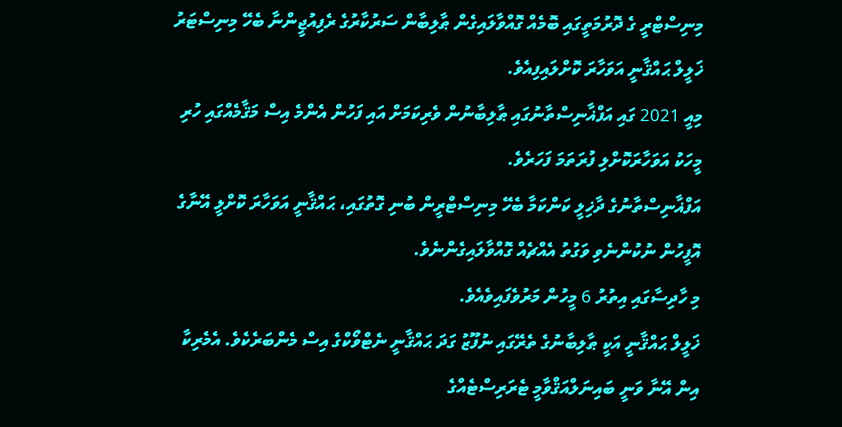މިނިސްޓްރީ ގެ ދޮރުމަތީގައި ބޮމެއް ގޮއްވާލައިގެން ޠާލިބާން ސަރުކާރުގެ ރެފިއުޖީންނާ ބެހޭ މިނިސްޓަރު ޚަލީލް ޙައްޤާނީ އަވަހާރަ ކޮށްލައިފިއެވެ.
މިއީ 2021 ގައި އަފްޣާނިސްތާނުގައި ޠާލިބާނުން ވެރިކަމަށް އައި ފަހުން އެންމެ އިސް މަޤާމެއްގައި ހުރި މީހަކު އަވަހާރަކޮށްލި ފުރަތަމަ ފަހަރެވެ.
އަފްޣާނިސްތާނުގެ ދާޚިލީ ކަންކަމާ ބެހޭ މިނިސްޓްރީން ބުނި ގޮތުގައި، ޙައްޤާނީ އަވަހާރަ ކޮށްލީ އޭނާގެ އޮފީހުން ނުކުންނެވި ވަގުތު އެއްޗެއް ގޮއްވާލައިގެންނެވެ.
މި ހާދިސާގައި އިތުރު 6 މީހުން މަރުވެފައިވެއެވެ.
ޚަލީލް ޙައްޤާނީ އަކީ ޠާލިބާނުގެ ތެރޭގައި ނުފޫޒު ގަދަ ޙައްޤާނީ ނެޓްވޯކްގެ އިސް މެންބަރެކެވެ. އެމެރިކާ އިން އޭނާ ވަނީ ބައިނަލްއަޤްވާމީ ޓެރަރިސްޓެއްގެ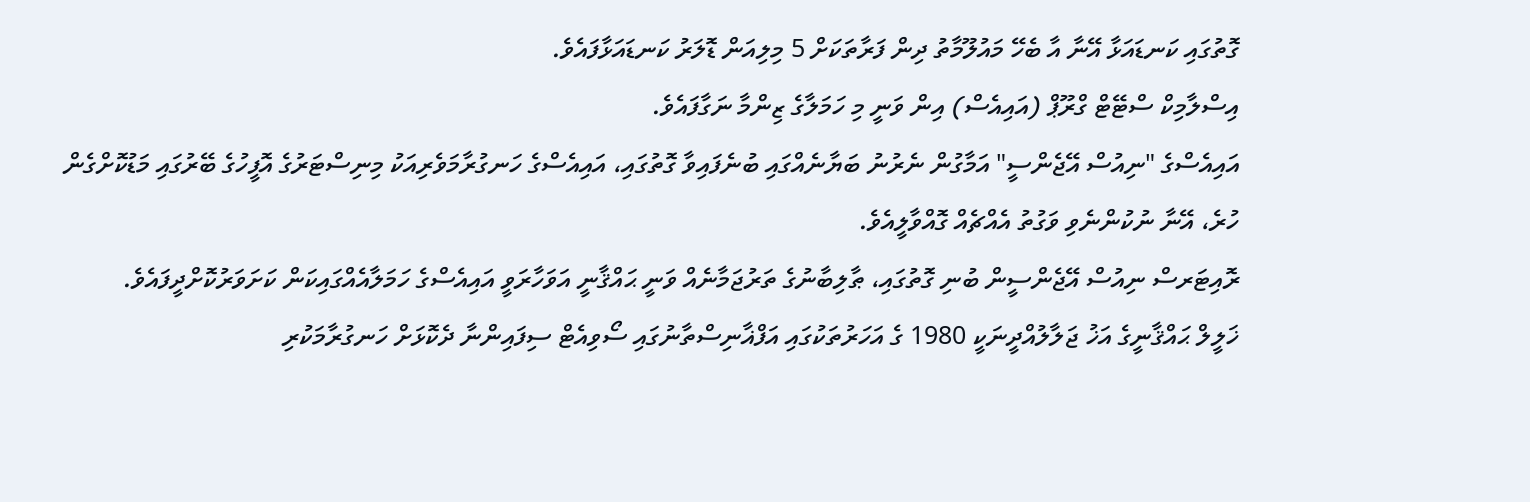ގޮތުގައި ކަނޑައަޅާ އޭނާ އާ ބެހޭ މައުލޫމާތު ދިން ފަރާތަކަށް 5 މިލިއަން ޑޮލަރު ކަނޑައަޅާފައެވެ.
އިސްލާމިކް ސްޓޭޓް ގްރޫޕް (އައިއެސް) އިން ވަނީ މި ހަމަލާގެ ޒިންމާ ނަގާފައެވެ.
އައިއެސްގެ "ނިއުސް އޭޖެންސީ" އަމާގުން ނެރުނު ބަޔާނެއްގައި ބުނެފައިވާ ގޮތުގައި، އައިއެސްގެ ހަނގުރާމަވެރިއަކު މިނިސްޓަރުގެ އޮފީހުގެ ބޭރުގައި މަޑުކޮށްގެން ހުރެ، އޭނާ ނުކުންނެވި ވަގުތު އެއްޗެއް ގޮއްވާލީއެވެ.
ރޮއިޓަރސް ނިއުސް އޭޖެންސީން ބުނި ގޮތުގައި، ޠާލިބާނުގެ ތަރުޖަމާނެއް ވަނީ ޙައްޤާނީ އަވަހާރަވީ އައިއެސްގެ ހަމަލާއެއްގައިކަން ކަށަވަރުކޮށްދީފައެވެ.
ޚަލީލް ޙައްޤާނީގެ އަޚު ޖަލާލުއްދީނަކީ 1980 ގެ އަހަރުތަކުގައި އަފްޣާނިސްތާނުގައި ސޯވިއެޓް ސިފައިންނާ ދެކޮޅަށް ހަނގުރާމަކުރި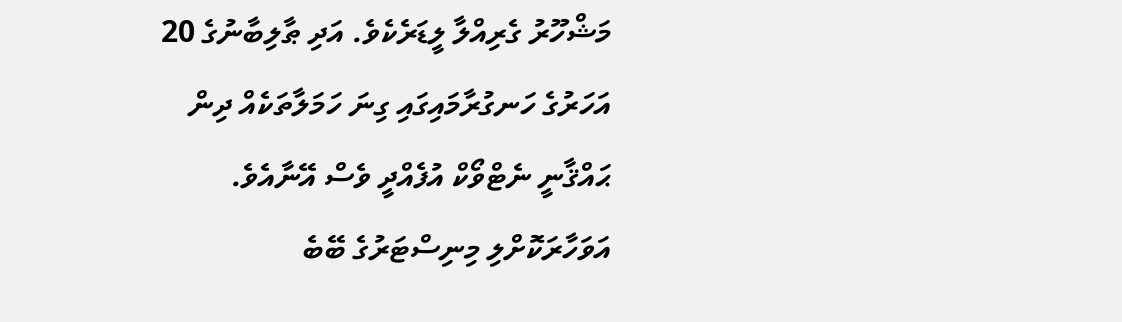މަޝްހޫރު ގެރިއްލާ ލީޑަރެކެވެ. އަދި ޠާލިބާނުގެ 20 އަހަރުގެ ހަނގުރާމައިގައި ގިނަ ހަމަލާތަކެއް ދިން ޙައްޤާނީ ނެޓްވޯކް އުފެއްދީ ވެސް އޭނާއެވެ.
އަވަހާރަކޮށްލި މިނިސްޓަރުގެ ބޭބެ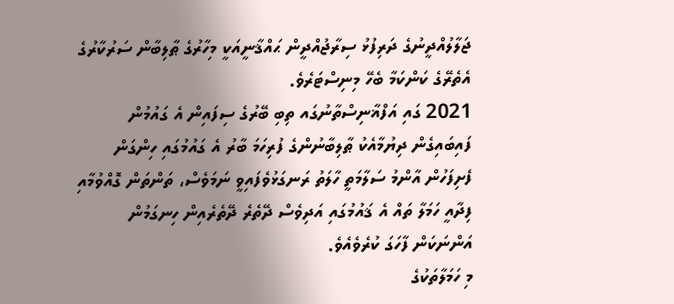ޖަލާލުއްދީނުގެ ދަރިފުޅު ސިރާޖުއްދީން ޙައްޤާނީއަކީ މިހާރުގެ ޠާލިބާން ސަރުކާރުގެ އެތެރޭގެ ކަންކަމާ ބެހޭ މިނިސްޓަރެވެ.
2021 ގައި އަފްޣާނިސްތާނުގައ ތިބި ބޭރުގެ ސިފައިން އެ ގައުމުން ފައިބައިގެން ދިޔުމާއެކު ޠާލިބާނުންގެ ފުރިހަމަ ބާރު އެ ގައުމުގައި ހިންގަން ފެށިފަހުން އާންމު ސަލާމަތީ ހާލަތު ރަނގަޅުވެފައިވީ ނަމަވެސް، ތަންތަން ގޮއްވުމާއި ފިދާއީ ހަމަލާ ތައް އެ ޤައުމުގައި އަދިވެސް ދޭތެރެ ދޭތެރެއިން ހިނގަމުން އަންނަކަން ފާހަގަ ކުރެވެއެވެ.
މި ހަމަލާތަކުގެ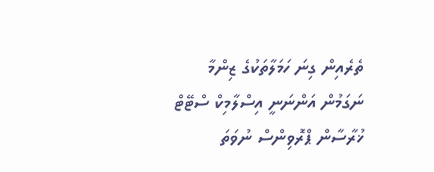ތެރެއިން ގިނަ ހަމަލާތަކުގެ ޒިންމާ ނަގަމުން އަންނަނީ އިސްލާމިކް ސްޓޭޓް ޚުރާސާން ޕްރޮވިންސް ނުވަތަ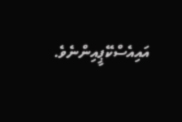އައިއެސްކޭޕީއިންނެވެ.